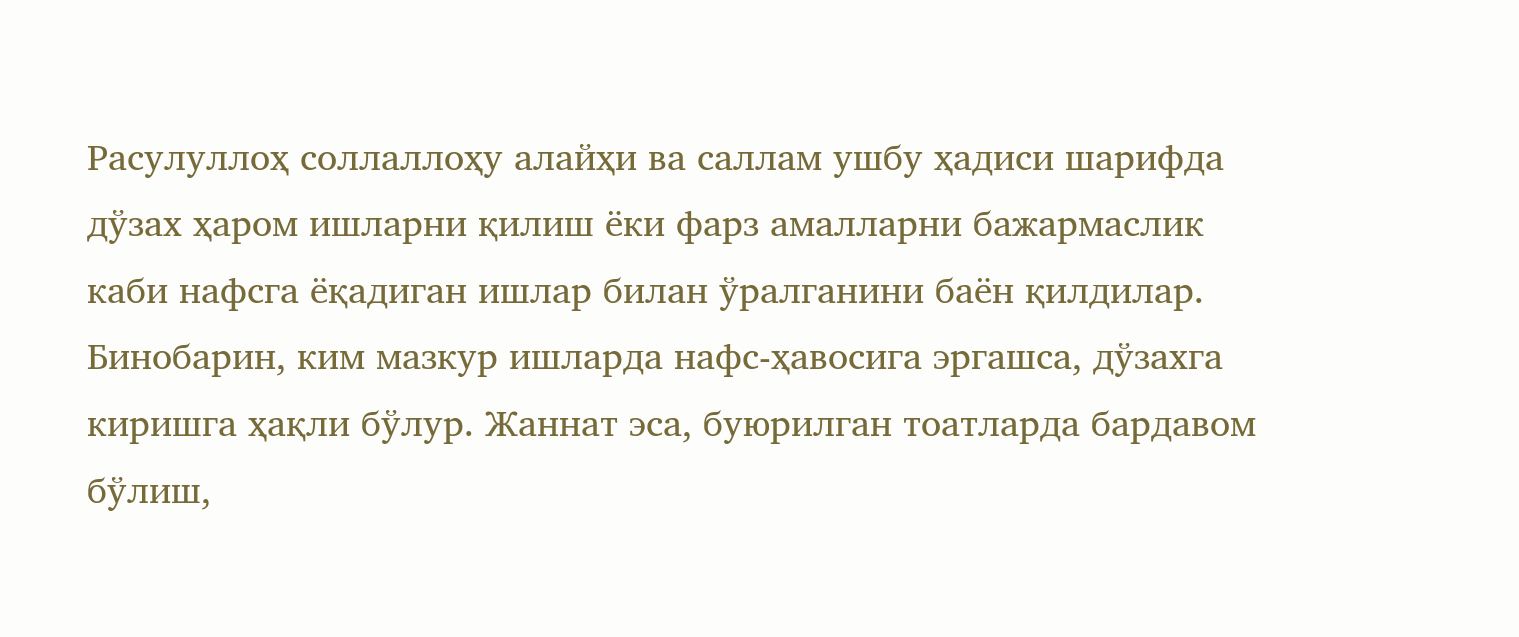Расулуллоҳ соллаллоҳу алайҳи ва саллам ушбу ҳадиси шарифда дўзах ҳаром ишларни қилиш ёки фарз амалларни бажармаслик каби нафсга ёқадиган ишлар билан ўралганини баён қилдилар. Бинобарин, ким мазкур ишларда нафс-ҳавосига эргашса, дўзахга киришга ҳақли бўлур. Жаннат эса, буюрилган тоатларда бардавом бўлиш,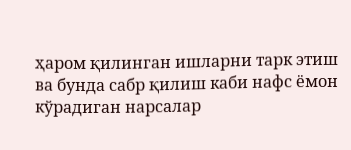ҳаром қилинган ишларни тарк этиш ва бунда сабр қилиш каби нафс ёмон кўрадиган нарсалар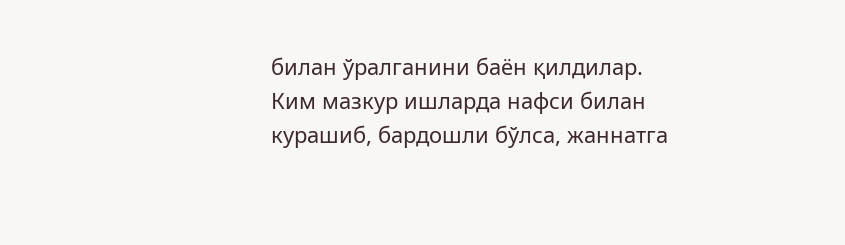билан ўралганини баён қилдилар. Ким мазкур ишларда нафси билан курашиб, бардошли бўлса, жаннатга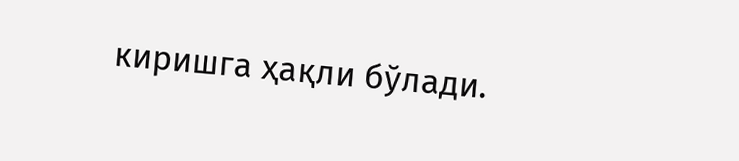киришга ҳақли бўлади.